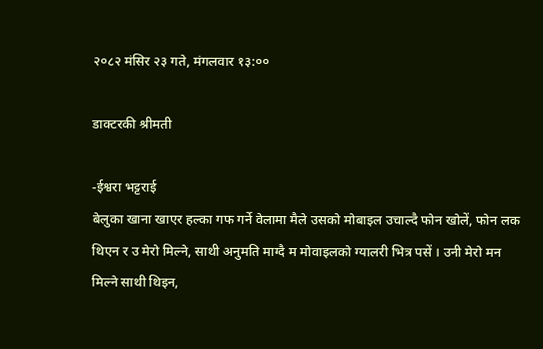२०८२ मंसिर २३ गते, मंगलवार १३:००

डाक्टरकी श्रीमती

-ईश्वरा भट्टराई
बेलुका खाना खाएर हल्का गफ गर्ने वेलामा मैले उसको मोबाइल उचाल्दै फोन खोलें, फोन लक थिएन र उ मेरो मिल्ने, साथी अनुमति माग्दै म मोवाइलको ग्यालरी भित्र पसें । उनी मेरो मन मिल्ने साथी थिइन,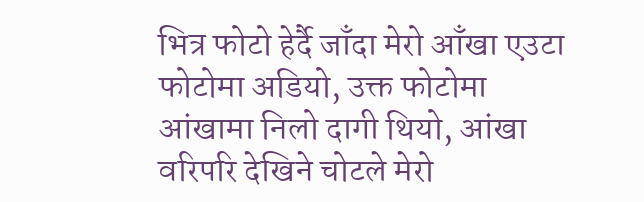भित्र फोटो हेर्दै जाँदा मेरो आँखा एउटा फोटोमा अडियो, उक्त फोटोमा आंखामा निलो दागी थियो, आंखा वरिपरि देखिने चोटले मेरो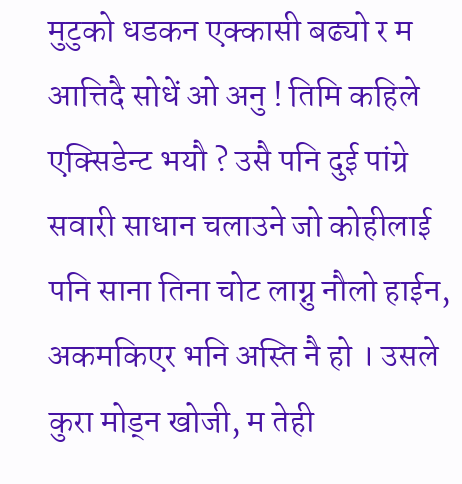मुटुको धडकन एक्कासी बढ्यो र म आत्तिदै सोधें ओ अनु ! तिमि कहिले एक्सिडेन्ट भयौ ? उसै पनि दुई पांग्रे सवारी साधान चलाउने जो कोहीलाई पनि साना तिना चोट लाग्नु नौलो हाईन, अकमकिएर भनि अस्ति नै हो । उसले कुरा मोड्न खोजी, म तेही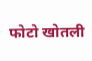फोटो खोतली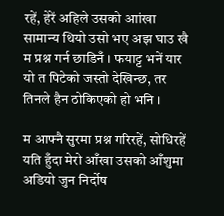रहें, हेरें अहिले उसको आांखा सामान्य थियो उसो भए अझ घाउ खै म प्रश्न गर्न छाडिनँ । फयाट्ट भनें यार यो त पिटेको जस्तो देखिन्छ, तर तिनले हैन ठोकिएको हो भनि ।

म आफ्नै सुरमा प्रश्न गरिरहें, सोधिरहें यति हुँदा मेरो आँखा उसको आँशुमा अडियो जुन निर्दोष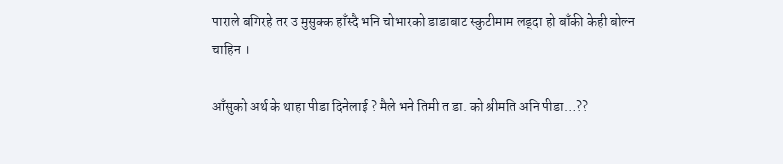पाराले बगिरहे तर उ मुसुक्क हाँस्दै भनि चोभारको डाडाबाट स्कुटीमाम लड्दा हो बाँकी केही बोल्न चाहिन ।

आँसुको अर्थ के थाहा पीडा दिनेलाई ? मैले भने तिमी त डा. को श्रीमति अनि पीडा…??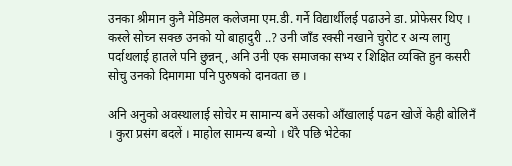उनका श्रीमान कुनै मेडिमल कलेजमा एम.डी. गर्ने विद्यार्थीलई पढाउने डा. प्रोफेसर थिए । कस्ले सोच्न सक्छ उनको यो बाहादुरी ..? उनी जाँड रक्सी नखाने चुरोट र अन्य लागु पर्दाथलाई हातले पनि छुन्नन्, अनि उनी एक समाजका सभ्य र शिक्षित व्यक्ति हुन कसरी सोचु उनको दिमागमा पनि पुरुषको दानवता छ ।

अनि अनुको अवस्थालाई सोचेर म सामान्य बनें उसको आँखालाई पढन खोजें केही बोलिनँ । कुरा प्रसंग बदलें । माहोल सामन्य बन्यो । धेरै पछि भेटेका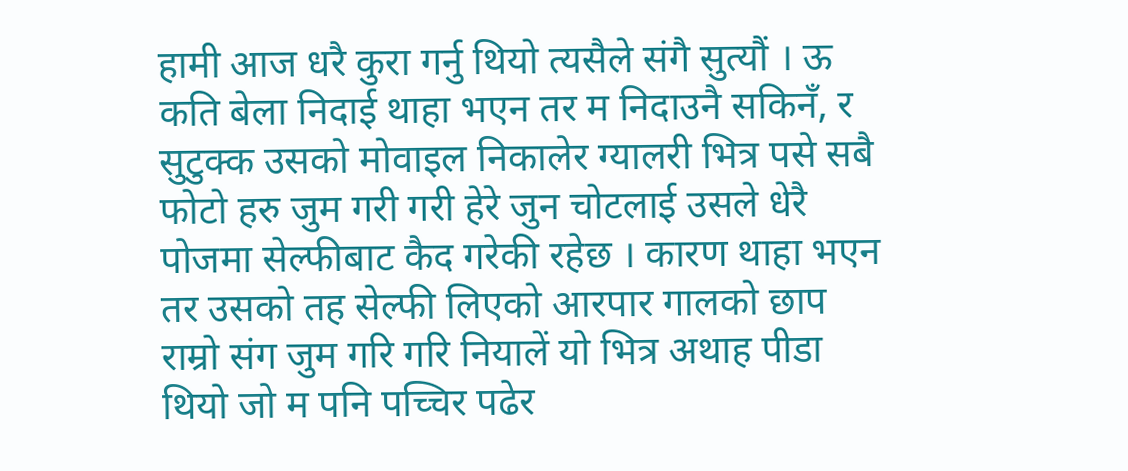हामी आज धरै कुरा गर्नु थियो त्यसैले संगै सुत्यौं । ऊ कति बेला निदाई थाहा भएन तर म निदाउनै सकिनँ, र सुटुक्क उसको मोवाइल निकालेर ग्यालरी भित्र पसे सबै फोटो हरु जुम गरी गरी हेरे जुन चोटलाई उसले धेरै पोजमा सेल्फीबाट कैद गरेकी रहेछ । कारण थाहा भएन तर उसको तह सेल्फी लिएको आरपार गालको छाप राम्रो संग जुम गरि गरि नियालें यो भित्र अथाह पीडा थियो जो म पनि पच्चिर पढेर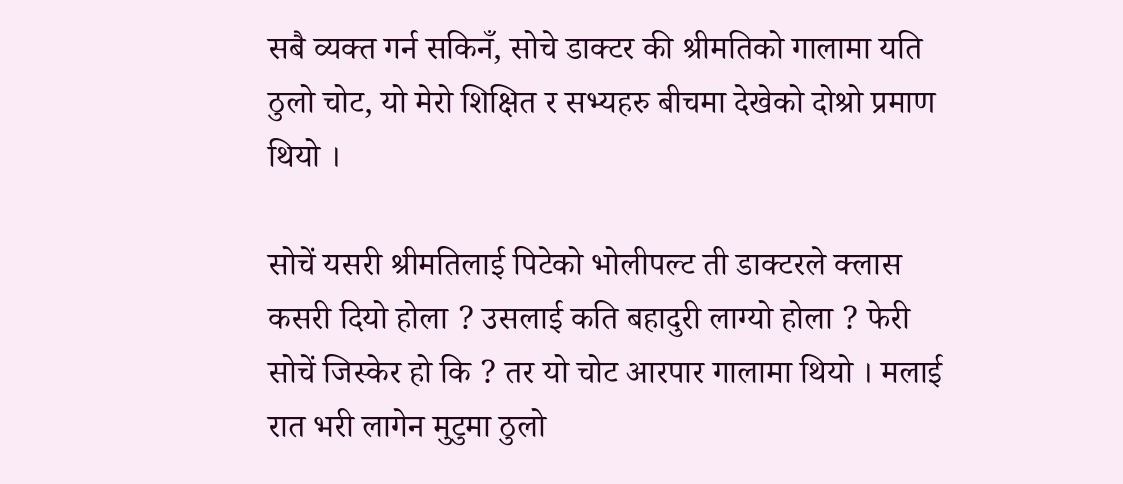सबै व्यक्त गर्न सकिनँ, सोचे डाक्टर की श्रीमतिको गालामा यति ठुलो चोट, यो मेरो शिक्षित र सभ्यहरु बीचमा देखेको दोश्रो प्रमाण थियो ।

सोचें यसरी श्रीमतिलाई पिटेको भोलीपल्ट ती डाक्टरले क्लास कसरी दियो होला ? उसलाई कति बहादुरी लाग्यो होला ? फेरी सोचें जिस्केर हो कि ? तर यो चोट आरपार गालामा थियो । मलाई रात भरी लागेन मुटुमा ठुलो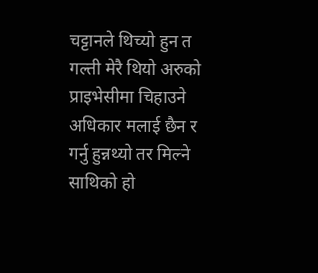चट्टानले थिच्यो हुन त गल्ती मेरै थियो अरुको प्राइभेसीमा चिहाउने अधिकार मलाई छैन र गर्नु हुन्नथ्यो तर मिल्ने साथिको हो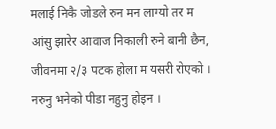मलाई निकै जोडले रुन मन लाग्यो तर म आंसु झारेर आवाज निकाली रुने बानी छैन, जीवनमा २/३ पटक होला म यसरी रोएको । नरुनु भनेको पीडा नहुनु होइन ।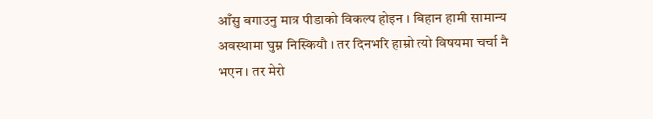आँसु बगाउनु मात्र पीडाको विकल्प होइन । बिहान हामी सामान्य अवस्थामा घुम्न निस्कियौ । तर दिनभरि हाम्रो त्यो विषयमा चर्चा नै भएन । तर मेरो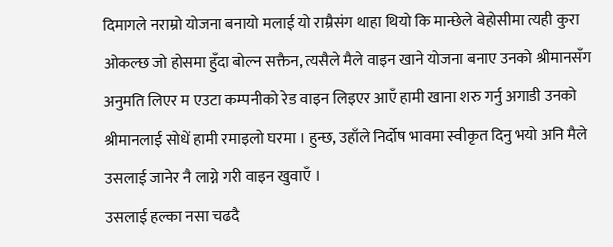दिमागले नराम्रो योजना बनायो मलाई यो राम्रैसंग थाहा थियो कि मान्छेले बेहोसीमा त्यही कुरा ओकल्छ जो होसमा हुँदा बोल्न सक्तैन, त्यसैले मैले वाइन खाने योजना बनाए उनको श्रीमानसँग अनुमति लिएर म एउटा कम्पनीको रेड वाइन लिइएर आएँ हामी खाना शरु गर्नु अगाडी उनको श्रीमानलाई सोधें हामी रमाइलो घरमा । हुन्छ, उहाँले निर्दोष भावमा स्वीकृत दिनु भयो अनि मैले उसलाई जानेर नै लाग्ने गरी वाइन खुवाएँ ।
उसलाई हल्का नसा चढदै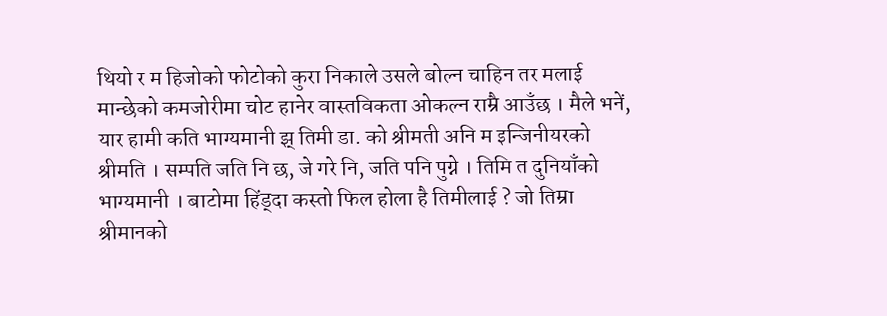थियो र म हिजोको फोटोको कुरा निकाले उसले बोल्न चाहिन तर मलाई मान्छेको कमजोरीमा चोट हानेर वास्तविकता ओकल्न राम्रै आउँछ । मैले भनें, यार हामी कति भाग्यमानी झ् तिमी डा. को श्रीमती अनि म इन्जिनीयरको श्रीमति । सम्पति जति नि छ, जे गरे नि, जति पनि पुग्ने । तिमि त दुनियाँको भाग्यमानी । बाटोमा हिंड्दा कस्तो फिल होला है तिमीलाई ? जो तिम्रा श्रीमानको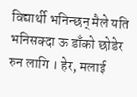विद्यार्थी भनिन्छन् मैले यति भनिसक्दा ऊ डाँको छोडेर रुन लागि । हेर, मलाई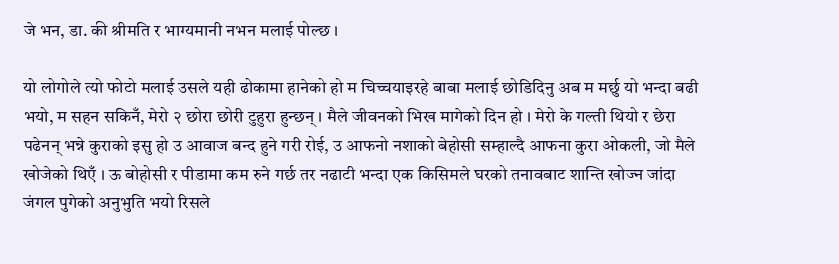जे भन, डा. की श्रीमति र भाग्यमानी नभन मलाई पोल्छ ।

यो लोगोले त्यो फोटो मलाई उसले यही ढोकामा हानेको हो म चिच्चयाइरहे बाबा मलाई छोडिदिनु अब म मर्छु यो भन्दा बढी भयो, म सहन सकिनँ, मेरो २ छोरा छोरी टुहुरा हुन्छन् । मैले जीवनको भिख मागेको दिन हो । मेरो के गल्ती थियो र छेरा पढेनन् भन्ने कुराको इसु हो उ आवाज बन्द हुने गरी रोई, उ आफनो नशाको बेहोसी सम्हाल्दै आफना कुरा ओकली, जो मैले खोजेको थिएँ । ऊ बोहोसी र पीडामा कम रुने गर्छ तर नढाटी भन्दा एक किसिमले घरको तनावबाट शान्ति खोज्न जांदा जंगल पुगेको अनुभुति भयो रिसले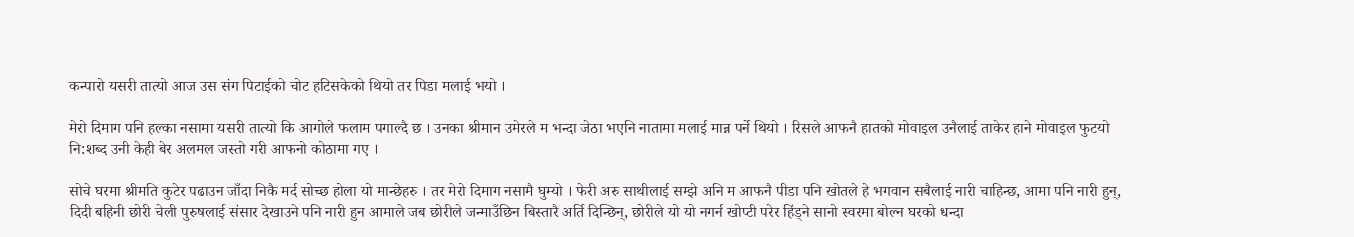कन्पारो यसरी तात्यो आज उस संग पिटाईको चोट हटिसकेको थियो तर पिडा मलाई भयो ।

मेरो दिमाग पनि हल्का नसामा यसरी तात्यो कि आगोले फलाम पगाल्दै छ । उनका श्रीमान उमेरले म भन्दा जेठा भएनि नातामा मलाई मान्न पर्ने थियो । रिसले आफनै हातको मोवाइल उनैलाई ताकेर हाने मोवाइल फुटयो नि:शब्द उनी केही बेर अलमल जस्तो गरी आफनो कोठामा गए ।

सोचे घरमा श्रीमति कुटेर पढाउन जाँदा निकै मर्द सोच्छ होला यो मान्छेहरु । तर मेरो दिमाग नसामै घुम्यो । फेरी अरु साथीलाई सम्झे अनि म आफनै पीडा पनि खोतले हे भगवान सबैलाई नारी चाहिन्छ, आमा पनि नारी हुन्, दिदी बहिनी छोरी चेली पुरुषलाई संसार देखाउने पनि नारी हुन आमाले जब छोरीले जन्माउँछिन बिस्तारै अर्ति दिन्छिन्, छोरीले यो यो नगर्न खोप्टी परेर हिंड्ने सानो स्वरमा बोल्न घरको धन्दा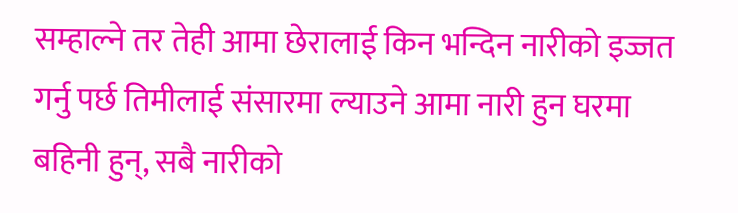सम्हाल्ने तर तेही आमा छेरालाई किन भन्दिन नारीको इज्जत गर्नु पर्छ तिमीलाई संसारमा ल्याउने आमा नारी हुन घरमा बहिनी हुन्, सबै नारीको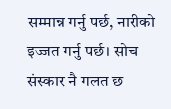सम्मान्न गर्नु पर्छ, नारीको इज्जत गर्नु पर्छ। सोच संस्कार नै गलत छ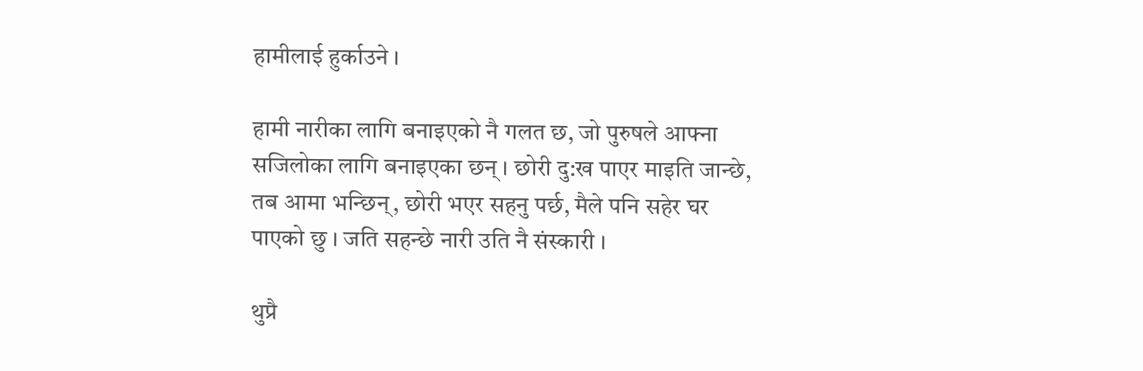हामीलाई हुर्काउने ।

हामी नारीका लागि बनाइएको नै गलत छ, जो पुरुषले आफ्ना सजिलोका लागि बनाइएका छन् । छोरी दु:ख पाएर माइति जान्छे, तब आमा भन्छिन्, छोरी भएर सहनु पर्छ, मैले पनि सहेर घर पाएको छु । जति सहन्छे नारी उति नै संस्कारी ।

थुप्रै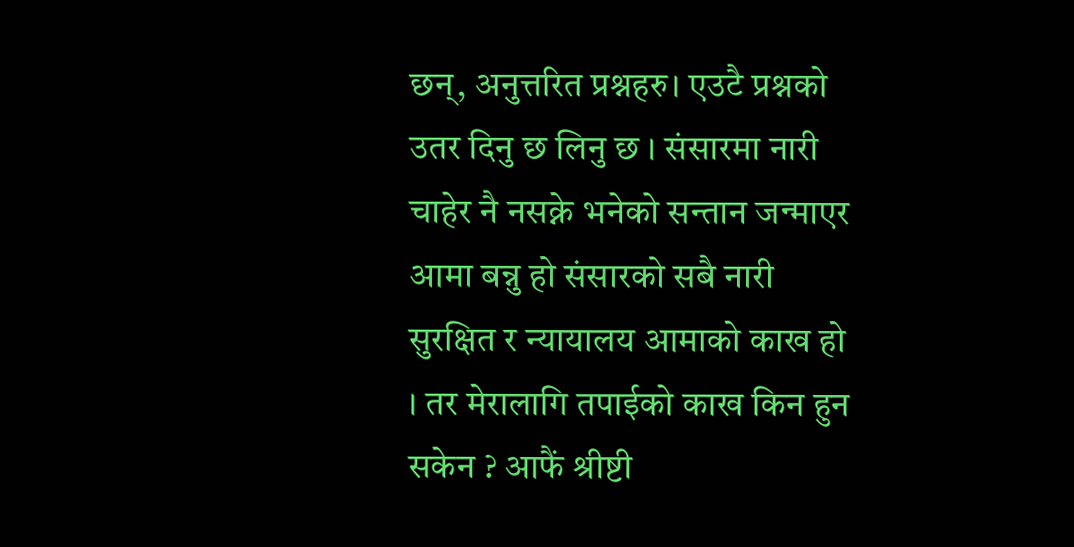छन्, अनुत्तरित प्रश्नहरु। एउटै प्रश्नको उतर दिनु छ लिनु छ । संसारमा नारी चाहेर नै नसक्ने भनेको सन्तान जन्माएर आमा बन्नु हो संसारको सबै नारी सुरक्षित र न्यायालय आमाको काख हो । तर मेरालागि तपाईको काख किन हुन सकेन ? आफैं श्रीष्टी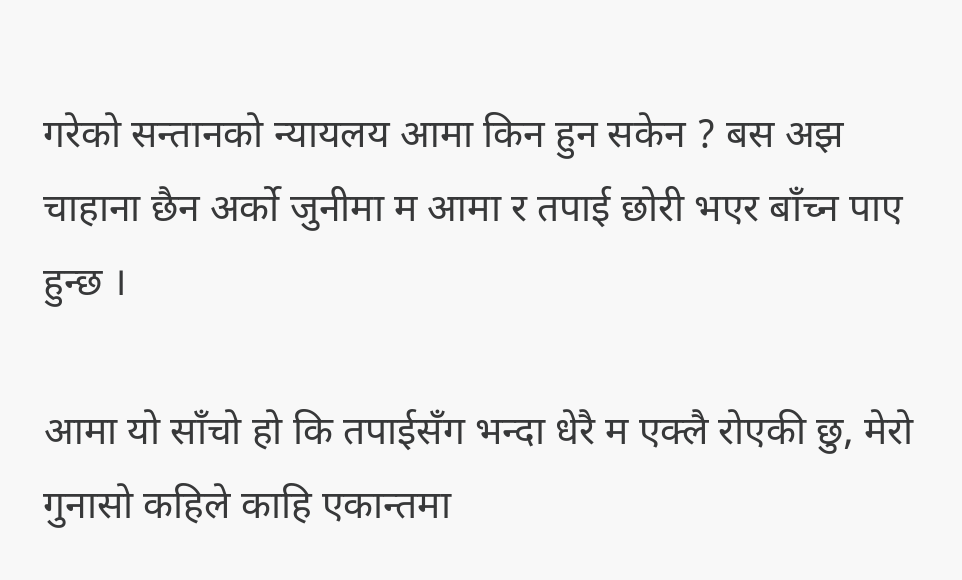गरेको सन्तानको न्यायलय आमा किन हुन सकेन ? बस अझ चाहाना छैन अर्को जुनीमा म आमा र तपाई छोरी भएर बाँच्न पाए हुन्छ ।

आमा यो साँचो हो कि तपाईसँग भन्दा धेरै म एक्लै रोएकी छु, मेरो गुनासो कहिले काहि एकान्तमा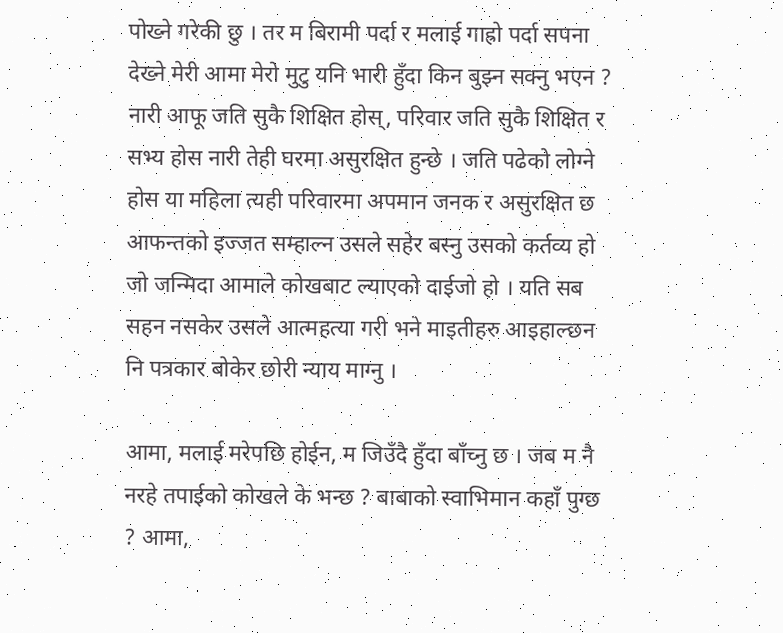पोख्ने गरेकी छु । तर म बिरामी पर्दा र मलाई गाह्रो पर्दा सपना देख्ने मेरी आमा मेरो मुटु यनि भारी हुँदा किन बुझ्न सक्नु भएन ?
नारी आफू जति सुकै शिक्षित होस्, परिवार जति सुकै शिक्षित र सभ्य होस नारी तेही घरमा असुरक्षित हुन्छे । जति पढेको लोग्ने होस या महिला त्यही परिवारमा अपमान जनक र असुरक्षित छ आफन्तको इज्जत सम्हाल्न उसले सहेर बस्नु उसको कर्तव्य हो जो जन्मिदा आमाले कोखबाट ल्याएको दाईजो हो । यति सब सहन नसकेर उसले आत्महत्या गरी भने माइतीहरु आइहाल्छन नि पत्रकार बोकेर छोरी न्याय माग्नु ।

आमा, मलाई मरेपछि होईन, म जिउँदै हुँदा बाँच्नु छ । जब म नै नरहे तपाईको कोखले के भन्छ ? बाबाको स्वाभिमान कहाँ पुग्छ ? आमा,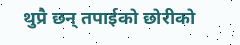थुप्रै छन् तपाईको छोरीको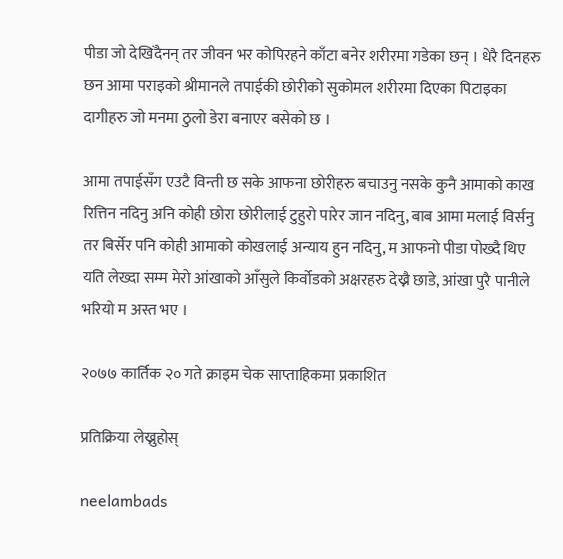पीडा जो देखिंदैनन् तर जीवन भर कोपिरहने काँटा बनेर शरीरमा गडेका छन् । धेरै दिनहरु छन आमा पराइको श्रीमानले तपाईकी छोरीको सुकोमल शरीरमा दिएका पिटाइका दागीहरु जो मनमा ठुलो डेरा बनाएर बसेको छ ।

आमा तपाईसँग एउटै विन्ती छ सके आफना छोरीहरु बचाउनु नसके कुनै आमाको काख रित्तिन नदिनु अनि कोही छोरा छोरीलाई टुहुरो पारेर जान नदिनु, बाब आमा मलाई विर्सनु तर बिर्सेर पनि कोही आमाको कोखलाई अन्याय हुन नदिनु, म आफनो पीडा पोख्दै थिए यति लेख्दा सम्म मेरो आंखाको आँसुले किर्वोडको अक्षरहरु देख्नै छाडे, आंखा पुरै पानीले भरियो म अस्त भए ।

२०७७ कार्तिक २० गते क्राइम चेक साप्ताहिकमा प्रकाशित

प्रतिक्रिया लेख्नुहोस्

neelambads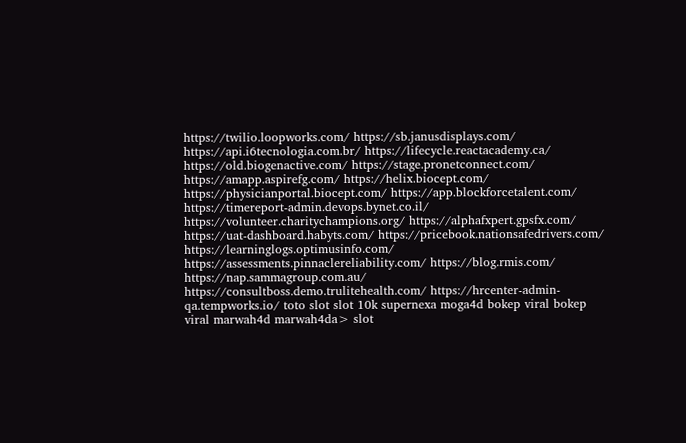https://twilio.loopworks.com/ https://sb.janusdisplays.com/ https://api.i6tecnologia.com.br/ https://lifecycle.reactacademy.ca/ https://old.biogenactive.com/ https://stage.pronetconnect.com/ https://amapp.aspirefg.com/ https://helix.biocept.com/ https://physicianportal.biocept.com/ https://app.blockforcetalent.com/ https://timereport-admin.devops.bynet.co.il/ https://volunteer.charitychampions.org/ https://alphafxpert.gpsfx.com/ https://uat-dashboard.habyts.com/ https://pricebook.nationsafedrivers.com/ https://learninglogs.optimusinfo.com/ https://assessments.pinnaclereliability.com/ https://blog.rmis.com/ https://nap.sammagroup.com.au/ https://consultboss.demo.trulitehealth.com/ https://hrcenter-admin-qa.tempworks.io/ toto slot slot 10k supernexa moga4d bokep viral bokep viral marwah4d marwah4da> slot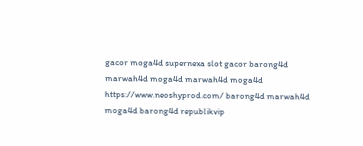gacor moga4d supernexa slot gacor barong4d marwah4d moga4d marwah4d moga4d https://www.neoshyprod.com/ barong4d marwah4d moga4d barong4d republikvip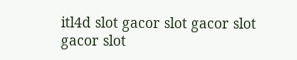itl4d slot gacor slot gacor slot gacor slot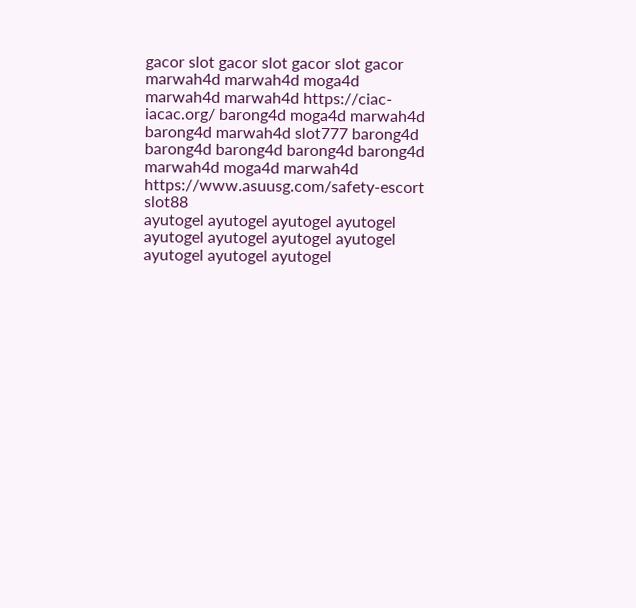gacor slot gacor slot gacor slot gacor marwah4d marwah4d moga4d marwah4d marwah4d https://ciac-iacac.org/ barong4d moga4d marwah4d barong4d marwah4d slot777 barong4d barong4d barong4d barong4d barong4d marwah4d moga4d marwah4d
https://www.asuusg.com/safety-escort slot88
ayutogel ayutogel ayutogel ayutogel ayutogel ayutogel ayutogel ayutogel ayutogel ayutogel ayutogel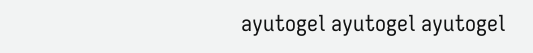ayutogel ayutogel ayutogel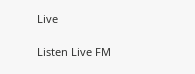Live

Listen Live FM